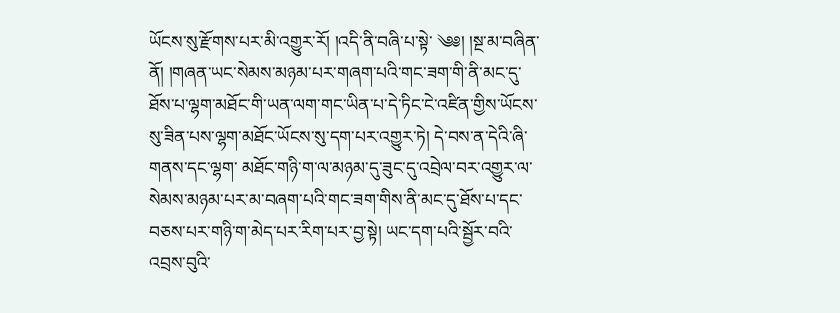ཡོངས་སུ་རྫོགས་པར་མི་འགྱུར་རོ། །འདི་ནི་བཞི་པ་སྟེ་ ༄༅། །སྔ་མ་བཞིན་ནོ། །གཞན་ཡང་སེམས་མཉམ་པར་གཞག་པའི་གང་ཟག་གི་ནི་མང་དུ་ཐོས་པ་ལྷག་མཐོང་གི་ཡན་ལག་གང་ཡིན་པ་དེ་ཏིང་ངེ་འཛིན་གྱིས་ཡོངས་སུ་ཟིན་པས་ལྷག་མཐོང་ཡོངས་སུ་དག་པར་འགྱུར་ཏེ། དེ་བས་ན་དེའི་ཞི་གནས་དང་ལྷག་ མཐོང་གཉི་ག་ལ་མཉམ་དུ་ཟུང་དུ་འབྲེལ་བར་འགྱུར་ལ་སེམས་མཉམ་པར་མ་བཞག་པའི་གང་ཟག་གིས་ནི་མང་དུ་ཐོས་པ་དང་བཅས་པར་གཉི་ག་མེད་པར་རིག་པར་བྱ་སྟེ། ཡང་དག་པའི་སྦྱོར་བའི་འབྲས་བུའི་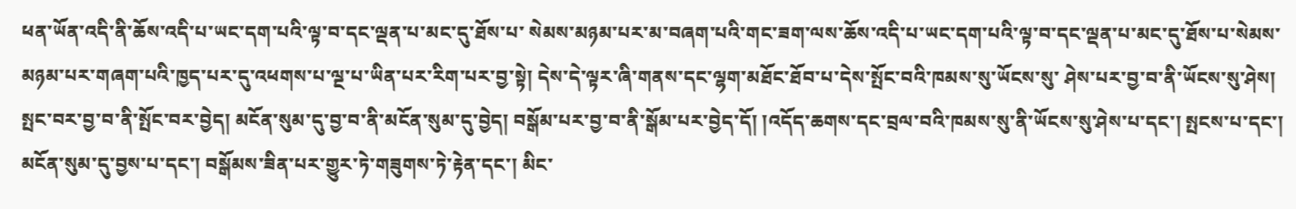ཕན་ཡོན་འདི་ནི་ཆོས་འདི་པ་ཡང་དག་པའི་ལྟ་བ་དང་ལྡན་པ་མང་དུ་ཐོས་པ་ སེམས་མཉམ་པར་མ་བཞག་པའི་གང་ཟག་ལས་ཆོས་འདི་པ་ཡང་དག་པའི་ལྟ་བ་དང་ལྡན་པ་མང་དུ་ཐོས་པ་སེམས་མཉམ་པར་གཞག་པའི་ཁྱད་པར་དུ་འཕགས་པ་ལྔ་པ་ཡིན་པར་རིག་པར་བྱ་སྟེ། དེས་དེ་ལྟར་ཞི་གནས་དང་ལྷག་མཐོང་ཐོབ་པ་དེས་སྤོང་བའི་ཁམས་སུ་ཡོངས་སུ་ ཤེས་པར་བྱ་བ་ནི་ཡོངས་སུ་ཤེས། སྤང་བར་བྱ་བ་ནི་སྤོང་བར་བྱེད། མངོན་སུམ་དུ་བྱ་བ་ནི་མངོན་སུམ་དུ་བྱེད། བསྒོམ་པར་བྱ་བ་ནི་སྒོམ་པར་བྱེད་དོ། །འདོད་ཆགས་དང་བྲལ་བའི་ཁམས་སུ་ནི་ཡོངས་སུ་ཤེས་པ་དང་། སྤངས་པ་དང་། མངོན་སུམ་དུ་བྱས་པ་དང་། བསྒོམས་ཟིན་པར་གྱུར་ཏེ་གཟུགས་ཏེ་རྟེན་དང་། མིང་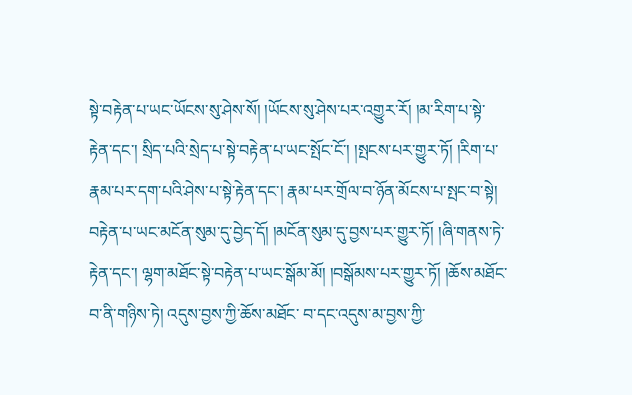སྟེ་བརྟེན་པ་ཡང་ཡོངས་སུ་ཤེས་སོ། །ཡོངས་སུ་ཤེས་པར་འགྱུར་རོ། །མ་རིག་པ་སྟེ་རྟེན་དང་། སྲིད་པའི་སྲེད་པ་སྟེ་བརྟེན་པ་ཡང་སྤོང་ངོ་། །སྤངས་པར་གྱུར་ཏོ། །རིག་པ་རྣམ་པར་དག་པའི་ཤེས་པ་སྟེ་རྟེན་དང་། རྣམ་པར་གྲོལ་བ་ཉོན་མོངས་པ་སྤང་བ་སྟེ། བརྟེན་པ་ཡང་མངོན་སུམ་དུ་བྱེད་དོ། །མངོན་སུམ་དུ་བྱས་པར་གྱུར་ཏོ། །ཞི་གནས་ཏེ་རྟེན་དང་། ལྷག་མཐོང་སྟེ་བརྟེན་པ་ཡང་སྒོམ་མོ། །བསྒོམས་པར་གྱུར་ཏོ། །ཆོས་མཐོང་བ་ནི་གཉིས་ཏེ། འདུས་བྱས་ཀྱི་ཆོས་མཐོང་ བ་དང་འདུས་མ་བྱས་ཀྱི་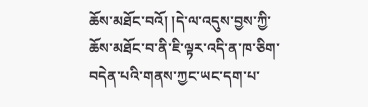ཆོས་མཐོང་བའོ། །དེ་ལ་འདུས་བྱས་ཀྱི་ཆོས་མཐོང་བ་ནི་ཇི་ལྟར་འདི་ན་ཁ་ཅིག་བདེན་པའི་གནས་ཀྱང་ཡང་དག་པ་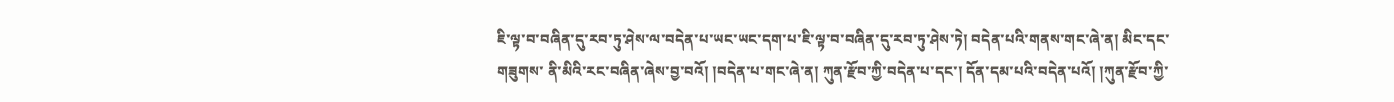ཇི་ལྟ་བ་བཞིན་དུ་རབ་ཏུ་ཤེས་ལ་བདེན་པ་ཡང་ཡང་དག་པ་ཇི་ལྟ་བ་བཞིན་དུ་རབ་ཏུ་ཤེས་ཏེ། བདེན་པའི་གནས་གང་ཞེ་ན། མིང་དང་གཟུགས་ ནི་མིའི་རང་བཞིན་ཞེས་བྱ་བའོ། །བདེན་པ་གང་ཞེ་ན། ཀུན་རྫོབ་ཀྱི་བདེན་པ་དང་། དོན་དམ་པའི་བདེན་པའོ། །ཀུན་རྫོབ་ཀྱི་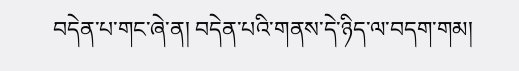བདེན་པ་གང་ཞེ་ན། བདེན་པའི་གནས་དེ་ཉིད་ལ་བདག་གམ།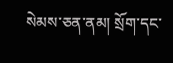སེམས་ཅན་ནམ། སྲོག་དང་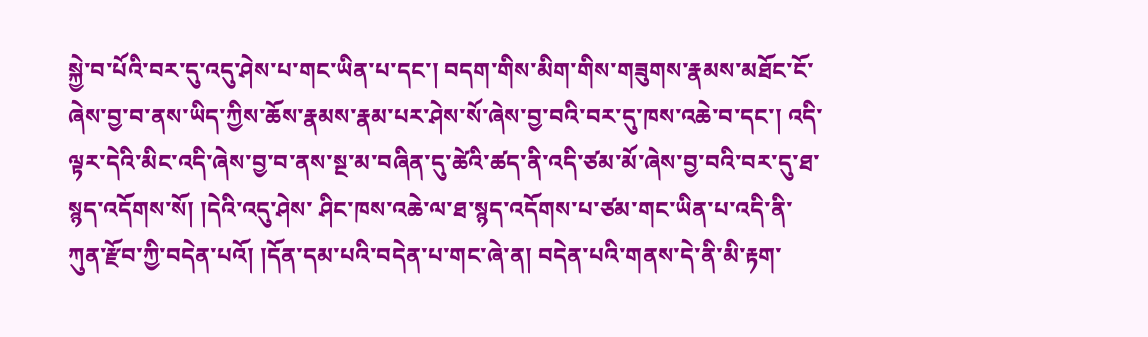སྐྱེ་བ་པོའི་བར་དུ་འདུ་ཤེས་པ་གང་ཡིན་པ་དང་། བདག་གིས་མིག་གིས་གཟུགས་རྣམས་མཐོང་ངོ་ཞེས་བྱ་བ་ནས་ཡིད་ཀྱིས་ཆོས་རྣམས་རྣམ་པར་ཤེས་སོ་ཞེས་བྱ་བའི་བར་དུ་ཁས་འཆེ་བ་དང་། འདི་ལྟར་དེའི་མིང་འདི་ཞེས་བྱ་བ་ནས་སྔ་མ་བཞིན་དུ་ཚེའི་ཚད་ནི་འདི་ཙམ་མོ་ཞེས་བྱ་བའི་བར་དུ་ཐ་སྙད་འདོགས་སོ། །དེའི་འདུ་ཤེས་ ཤིང་ཁས་འཆེ་ལ་ཐ་སྙད་འདོགས་པ་ཙམ་གང་ཡིན་པ་འདི་ནི་ཀུན་རྫོབ་ཀྱི་བདེན་པའོ། །དོན་དམ་པའི་བདེན་པ་གང་ཞེ་ན། བདེན་པའི་གནས་དེ་ནི་མི་རྟག་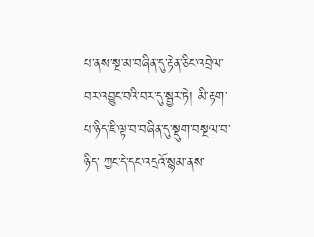པ་ནས་སྔ་མ་བཞིན་དུ་རྟེན་ཅིང་འབྲེལ་བར་འབྱུང་བའི་བར་དུ་སྦྱར་ཏེ། མི་རྟག་པ་ཉིད་ཇི་ལྟ་བ་བཞིན་དུ་སྡུག་བསྔལ་བ་ཉིད་ ཀྱང་དེ་དང་འདྲའོ་སྙམ་ནས་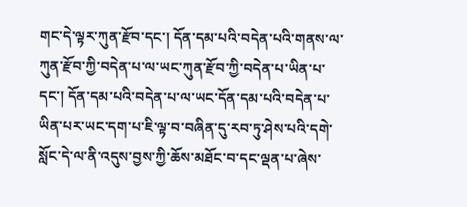གང་དེ་ལྟར་ཀུན་རྫོབ་དང་། དོན་དམ་པའི་བདེན་པའི་གནས་ལ་ཀུན་རྫོབ་ཀྱི་བདེན་པ་ལ་ཡང་ཀུན་རྫོབ་ཀྱི་བདེན་པ་ཡིན་པ་དང་། དོན་དམ་པའི་བདེན་པ་ལ་ཡང་དོན་དམ་པའི་བདེན་པ་ཡིན་པར་ཡང་དག་པ་ཇི་ལྟ་བ་བཞིན་དུ་རབ་ཏུ་ཤེས་པའི་དགེ་ སློང་དེ་ལ་ནི་འདུས་བྱས་ཀྱི་ཆོས་མཐོང་བ་དང་ལྡན་པ་ཞེས་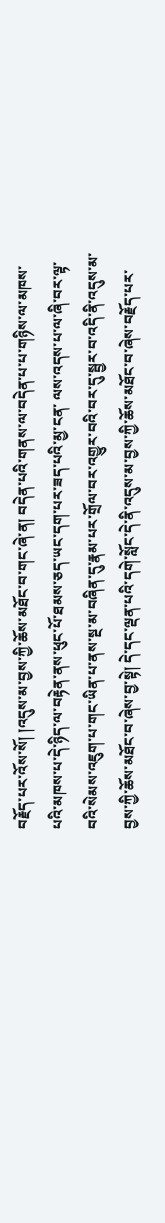བརྗོད་པར་འོས་སོ། །འདུས་མ་བྱས་ཀྱི་ཆོས་མཐོང་བ་གང་ཞེ་ན། བདེན་པའི་གནས་ལ་བདེན་པ་པ་གཉིས་ལ་མཁས་པའི་མཁས་པ་དེ་ཉིད་ལ་བརྟེན་ནས་ཕུང་པོ་ཐམས་ཅད་ཡང་དག་པར་ཟད་པའི་མྱ་ངན་ ལས་འདས་པ་ལ་ཞི་བར་ལྟ་བའི་སེམས་འཇུག་པ་གང་ཡིན་པ་ནས་སྔ་མ་བཞིན་དུ་རྣམ་པར་གྲོལ་བར་འགྱུར་བའི་བར་དུ་སྦྱར་བ་འདི་ནི་འདུས་མ་བྱས་ཀྱི་ཆོས་མཐོང་བ་ཞེས་བྱ་སྟེ། དེ་དང་ལྡན་པའི་དགེ་སློང་དེ་ནི་འདུས་མ་བྱས་ཀྱི་ཆོས་མཐོང་བ་ཞེས་བརྗོད་པར་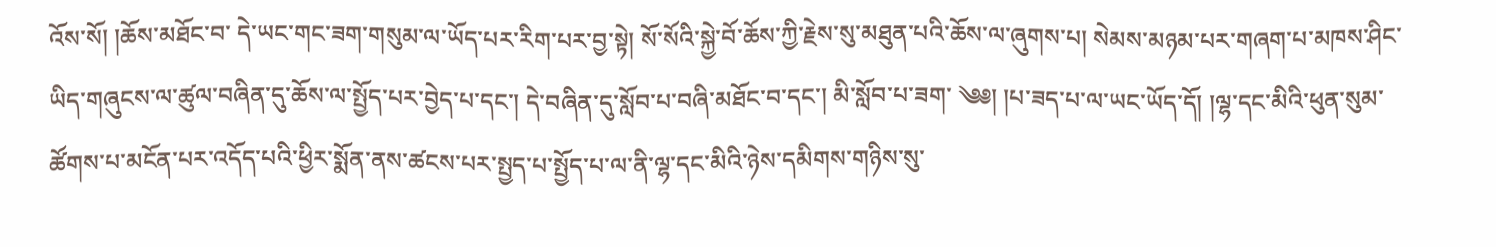འོས་སོ། །ཆོས་མཐོང་བ་ དེ་ཡང་གང་ཟག་གསུམ་ལ་ཡོད་པར་རིག་པར་བྱ་སྟེ། སོ་སོའི་སྐྱེ་བོ་ཆོས་ཀྱི་རྗེས་སུ་མཐུན་པའི་ཆོས་ལ་ཞུགས་པ། སེམས་མཉམ་པར་གཞག་པ་མཁས་ཤིང་ཡིད་གཞུངས་ལ་ཚུལ་བཞིན་དུ་ཆོས་ལ་སྤྱོད་པར་བྱེད་པ་དང་། དེ་བཞིན་དུ་སློབ་པ་བཞི་མཐོང་བ་དང་། མི་སློབ་པ་ཟག་ ༄༅། །པ་ཟད་པ་ལ་ཡང་ཡོད་དོ། །ལྷ་དང་མིའི་ཕུན་སུམ་ཚོགས་པ་མངོན་པར་འདོད་པའི་ཕྱིར་སྨོན་ནས་ཚངས་པར་སྤྱད་པ་སྤྱོད་པ་ལ་ནི་ལྷ་དང་མིའི་ཉེས་དམིགས་གཉིས་སུ་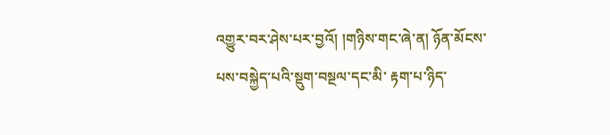འགྱུར་བར་ཤེས་པར་བྱའོ། །གཉིས་གང་ཞེ་ན། ཉོན་མོངས་པས་བསྐྱེད་པའི་སྡུག་བསྔལ་དང་མི་ རྟག་པ་ཉིད་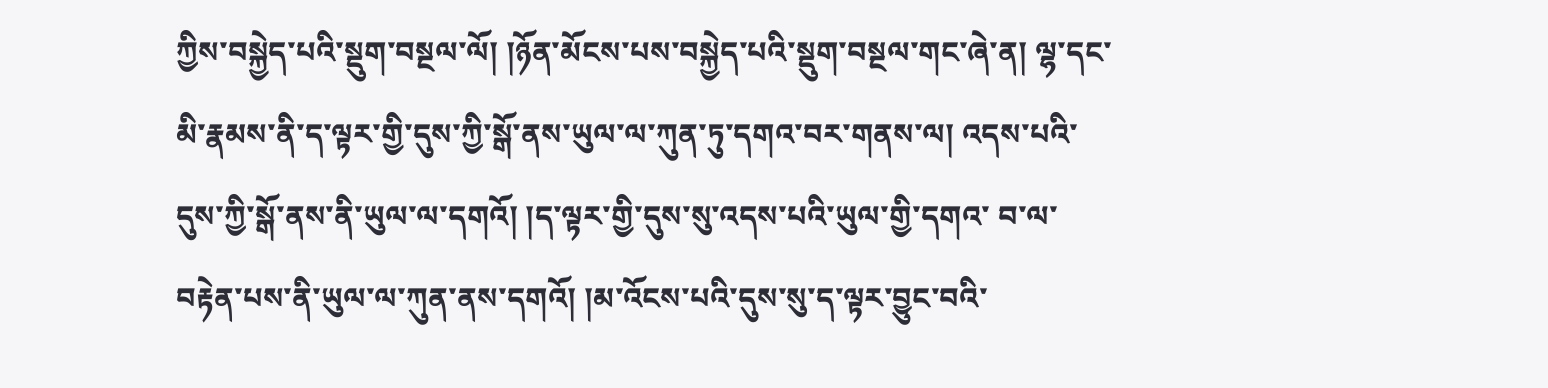ཀྱིས་བསྐྱེད་པའི་སྡུག་བསྔལ་ལོ། །ཉོན་མོངས་པས་བསྐྱེད་པའི་སྡུག་བསྔལ་གང་ཞེ་ན། ལྷ་དང་མི་རྣམས་ནི་ད་ལྟར་གྱི་དུས་ཀྱི་སྒོ་ནས་ཡུལ་ལ་ཀུན་ཏུ་དགའ་བར་གནས་ལ། འདས་པའི་དུས་ཀྱི་སྒོ་ནས་ནི་ཡུལ་ལ་དགའོ། །ད་ལྟར་གྱི་དུས་སུ་འདས་པའི་ཡུལ་གྱི་དགའ་ བ་ལ་བརྟེན་པས་ནི་ཡུལ་ལ་ཀུན་ནས་དགའོ། །མ་འོངས་པའི་དུས་སུ་ད་ལྟར་བྱུང་བའི་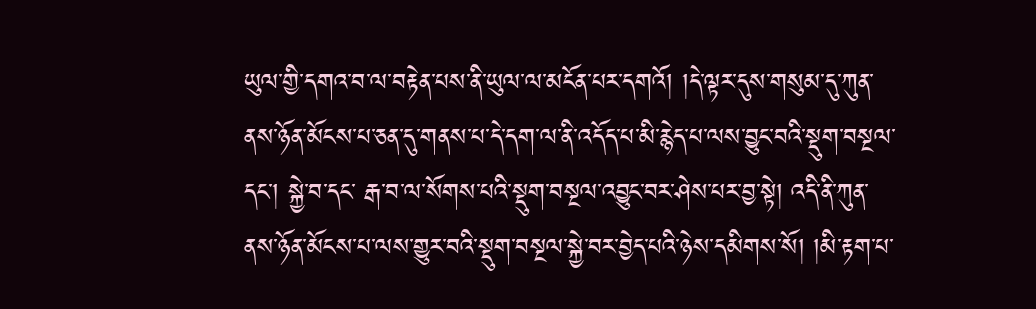ཡུལ་གྱི་དགའ་བ་ལ་བརྟེན་པས་ནི་ཡུལ་ལ་མངོན་པར་དགའོ། །དེ་ལྟར་དུས་གསུམ་དུ་ཀུན་ནས་ཉོན་མོངས་པ་ཅན་དུ་གནས་པ་དེ་དག་ལ་ནི་འདོད་པ་མི་རྙེད་པ་ལས་བྱུང་བའི་སྡུག་བསྔལ་དང་། སྐྱེ་བ་དང་ རྒ་བ་ལ་སོགས་པའི་སྡུག་བསྔལ་འབྱུང་བར་ཤེས་པར་བྱ་སྟེ། འདི་ནི་ཀུན་ནས་ཉོན་མོངས་པ་ལས་གྱུར་བའི་སྡུག་བསྔལ་སྐྱེ་བར་བྱེད་པའི་ཉེས་དམིགས་སོ། །མི་རྟག་པ་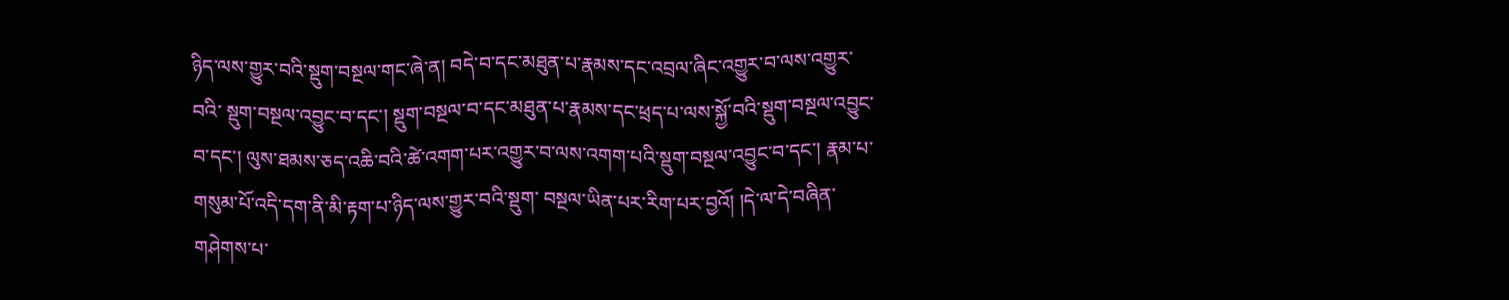ཉིད་ལས་གྱུར་བའི་སྡུག་བསྔལ་གང་ཞེ་ན། བདེ་བ་དང་མཐུན་པ་རྣམས་དང་འབྲལ་ཞིང་འགྱུར་བ་ལས་འགྱུར་བའི་ སྡུག་བསྔལ་འབྱུང་བ་དང་། སྡུག་བསྔལ་བ་དང་མཐུན་པ་རྣམས་དང་ཕྲད་པ་ལས་སྐྱོ་བའི་སྡུག་བསྔལ་འབྱུང་བ་དང་། ལུས་ཐམས་ཅད་འཆི་བའི་ཚེ་འགག་པར་འགྱུར་བ་ལས་འགག་པའི་སྡུག་བསྔལ་འབྱུང་བ་དང་། རྣམ་པ་གསུམ་པོ་འདི་དག་ནི་མི་རྟག་པ་ཉིད་ལས་གྱུར་བའི་སྡུག་ བསྔལ་ཡིན་པར་རིག་པར་བྱའོ། །དེ་ལ་དེ་བཞིན་གཤེགས་པ་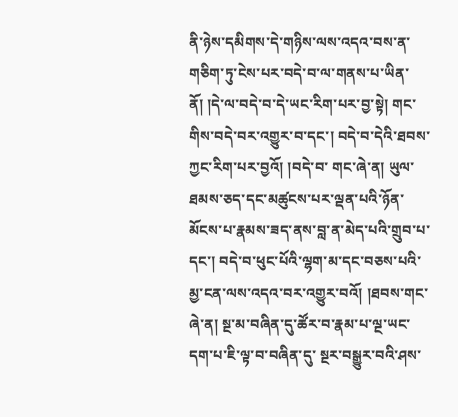ནི་ཉེས་དམིགས་དེ་གཉིས་ལས་འདའ་བས་ན་གཅིག་ཏུ་ངེས་པར་བདེ་བ་ལ་གནས་པ་ཡིན་ནོ། །དེ་ལ་བདེ་བ་དེ་ཡང་རིག་པར་བྱ་སྟེ། གང་གིས་བདེ་བར་འགྱུར་བ་དང་། བདེ་བ་དེའི་ཐབས་ཀྱང་རིག་པར་བྱའོ། །བདེ་བ་ གང་ཞེ་ན། ཡུལ་ཐམས་ཅད་དང་མཚུངས་པར་ལྡན་པའི་ཉོན་མོངས་པ་རྣམས་ཟད་ནས་བླ་ན་མེད་པའི་གྲུབ་པ་དང་། བདེ་བ་ཕུང་པོའི་ལྷག་མ་དང་བཅས་པའི་མྱ་ངན་ལས་འདའ་བར་འགྱུར་བའོ། །ཐབས་གང་ཞེ་ན། སྔ་མ་བཞིན་དུ་ཚོར་བ་རྣམ་པ་ལྔ་ཡང་དག་པ་ཇི་ལྟ་བ་བཞིན་དུ་ སྔར་བསྒྱུར་བའི་ཤས་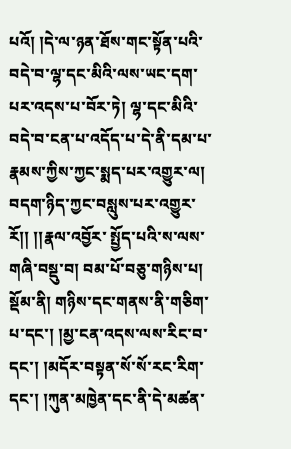པའོ། །དེ་ལ་ཉན་ཐོས་གང་སྟོན་པའི་བདེ་བ་ལྷ་དང་མིའི་ལས་ཡང་དག་པར་འདས་པ་བོར་ཏེ། ལྷ་དང་མིའི་བདེ་བ་ངན་པ་འདོད་པ་དེ་ནི་དམ་པ་རྣམས་ཀྱིས་ཀྱང་སྨད་པར་འགྱུར་ལ། བདག་ཉིད་ཀྱང་བསླུས་པར་འགྱུར་རོ།། །།རྣལ་འབྱོར་ སྤྱོད་པའི་ས་ལས་གཞི་བསྡུ་བ། བམ་པོ་བཅུ་གཉིས་པ། སྡོམ་ནི། གཉིས་དང་གནས་ནི་གཅིག་པ་དང་། །མྱ་ངན་འདས་ལས་རིང་བ་དང་། །མདོར་བསྟན་སོ་སོ་རང་རིག་དང་། །ཀུན་མཁྱེན་དང་ནི་དེ་མཚན་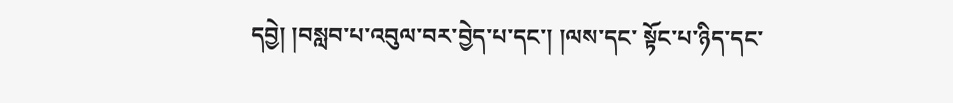དབྱེ། །བསླབ་པ་འབུལ་བར་བྱེད་པ་དང་། །ལས་དང་ སྟོང་པ་ཉིད་དང་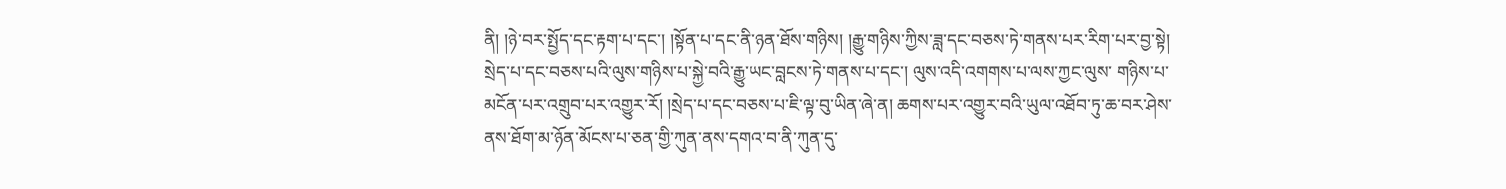ནི། །ཉེ་བར་སྤྱོད་དང་རྟག་པ་དང་། །སྟོན་པ་དང་ནི་ཉན་ཐོས་གཉིས། །རྒྱུ་གཉིས་ཀྱིས་ཟླ་དང་བཅས་ཏེ་གནས་པར་རིག་པར་བྱ་སྟེ། སྲེད་པ་དང་བཅས་པའི་ལུས་གཉིས་པ་སྐྱེ་བའི་རྒྱུ་ཡང་བླངས་ཏེ་གནས་པ་དང་། ལུས་འདི་འགགས་པ་ལས་ཀྱང་ལུས་ གཉིས་པ་མངོན་པར་འགྲུབ་པར་འགྱུར་རོ། །སྲེད་པ་དང་བཅས་པ་ཇི་ལྟ་བུ་ཡིན་ཞེ་ན། ཆགས་པར་འགྱུར་བའི་ཡུལ་འཐོབ་ཏུ་ཆ་བར་ཤེས་ནས་ཐོག་མ་ཉོན་མོངས་པ་ཅན་གྱི་ཀུན་ནས་དགའ་བ་ནི་ཀུན་དུ་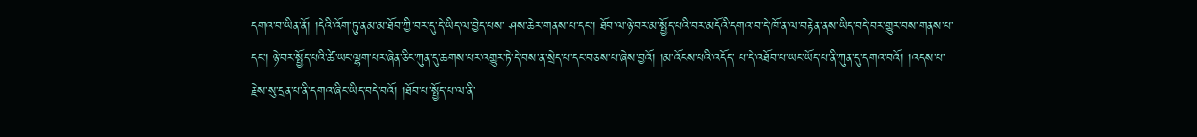དགའ་བ་ཡིན་ནོ། །དེའི་འོག་ཏུ་ནམ་མ་ཐོབ་ཀྱི་བར་དུ་དེ་ཡིད་ལ་བྱེད་པས་ ཤས་ཆེར་གནས་པ་དང་། ཐོབ་ལ་ཉེ་བར་མ་སྤྱོད་པའི་བར་མདོའི་དགའ་བ་དེ་ཁོ་ན་ལ་བརྟེན་ནས་ཡིད་བདེ་བར་གྱུར་བས་གནས་པ་དང་། ཉེ་བར་སྤྱོད་པའི་ཚེ་ཡང་ལྷག་པར་ཞེན་ཅིང་ཀུན་དུ་ཆགས་པར་འགྱུར་ཏེ་དེ་བས་ན་སྲེད་པ་དང་བཅས་པ་ཞེས་བྱའོ། །མ་འོངས་པའི་འདོད་ པ་དེ་འཐོབ་པ་ཡང་ཡོད་པ་ནི་ཀུན་དུ་དགའ་བའོ། །འདས་པ་རྗེས་སུ་དྲན་པ་ནི་དགའ་ཞིང་ཡིད་བདེ་བའོ། །ཐོབ་པ་སྤྱོད་པ་ལ་ནི་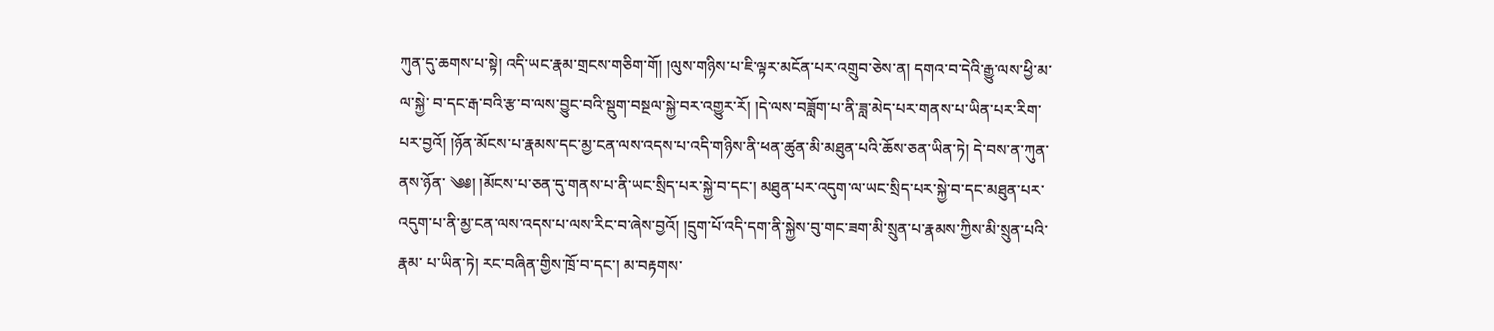ཀུན་དུ་ཆགས་པ་སྟེ། འདི་ཡང་རྣམ་གྲངས་གཅིག་གོ། །ལུས་གཉིས་པ་ཇི་ལྟར་མངོན་པར་འགྲུབ་ཅེས་ན། དགའ་བ་དེའི་རྒྱུ་ལས་ཕྱི་མ་ལ་སྐྱེ་ བ་དང་རྒ་བའི་རྩ་བ་ལས་བྱུང་བའི་སྡུག་བསྔལ་སྐྱེ་བར་འགྱུར་རོ། །དེ་ལས་བཟློག་པ་ནི་ཟླ་མེད་པར་གནས་པ་ཡིན་པར་རིག་པར་བྱའོ། །ཉོན་མོངས་པ་རྣམས་དང་མྱ་ངན་ལས་འདས་པ་འདི་གཉིས་ནི་ཕན་ཚུན་མི་མཐུན་པའི་ཆོས་ཅན་ཡིན་ཏེ། དེ་བས་ན་ཀུན་ནས་ཉོན་ ༄༅། །མོངས་པ་ཅན་དུ་གནས་པ་ནི་ཡང་སྲིད་པར་སྐྱེ་བ་དང་། མཐུན་པར་འདུག་ལ་ཡང་སྲིད་པར་སྐྱེ་བ་དང་མཐུན་པར་འདུག་པ་ནི་མྱ་ངན་ལས་འདས་པ་ལས་རིང་བ་ཞེས་བྱའོ། །དྲུག་པོ་འདི་དག་ནི་སྐྱེས་བུ་གང་ཟག་མི་སྲུན་པ་རྣམས་ཀྱིས་མི་སྲུན་པའི་རྣམ་ པ་ཡིན་ཏེ། རང་བཞིན་གྱིས་ཁྲོ་བ་དང་། མ་བརྟགས་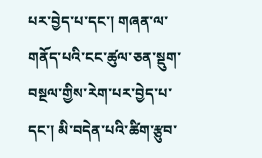པར་བྱེད་པ་དང་། གཞན་ལ་གནོད་པའི་ངང་ཚུལ་ཅན་སྡུག་བསྔལ་གྱིས་རེག་པར་བྱེད་པ་དང་། མི་བདེན་པའི་ཚིག་རྩུབ་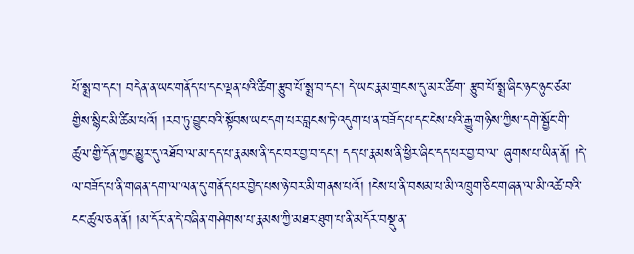པོ་སྨྲ་བ་དང་། བདེན་ན་ཡང་གནོད་པ་དང་ལྡན་པའི་ཚིག་རྩུབ་པོ་སྨྲ་བ་དང་། དེ་ཡང་རྣམ་གྲངས་དུ་མར་ཚིག་ རྩུབ་པོ་སྨྲ་ཞིང་ཉང་ཉུང་ཙམ་གྱིས་སྙིང་མི་ཚིམ་པའོ། །རབ་ཏུ་བྱུང་བའི་སྟོབས་ཡང་དག་པར་བླངས་ཏེ་འདུག་པ་ན་བཟོད་པ་དང་ངེས་པའི་རྒྱུ་གཉིས་ཀྱིས་དགེ་སྦྱོང་གི་ཚུལ་གྱི་དོན་ཀྱང་མྱུར་དུ་འཐོབ་ལ་མ་དད་པ་རྣམས་ནི་དང་བར་བྱ་བ་དང་། དད་པ་རྣམས་ནི་ཕྱིར་ཞིང་དད་པར་བྱ་བ་ལ་ ཞུགས་པ་ཡིན་ནོ། །དེ་ལ་བཟོད་པ་ནི་གཞན་དག་ལ་ལན་དུ་གནོད་པར་བྱེད་པས་ཉེ་བར་མི་གནས་པའོ། །ངེས་པ་ནི་བསམ་པ་མི་འཁྲུག་ཅིང་གཞན་ལ་མི་འཚེ་བའི་ངང་ཚུལ་ཅན་ནོ། །མ་དོར་ན་དེ་བཞིན་གཤེགས་པ་རྣམས་ཀྱི་མཐར་ཐུག་པ་ནི་མདོར་བསྡུ་ན་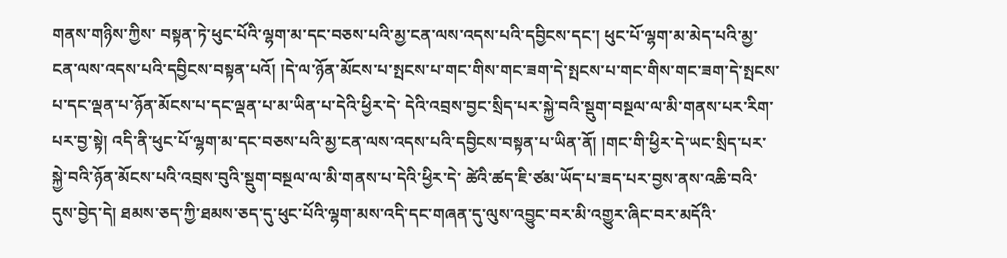གནས་གཉིས་ཀྱིས་ བསྟན་ཏེ་ཕུང་པོའི་ལྷག་མ་དང་བཅས་པའི་མྱ་ངན་ལས་འདས་པའི་དབྱིངས་དང་། ཕུང་པོ་ལྷག་མ་མེད་པའི་མྱ་ངན་ལས་འདས་པའི་དབྱིངས་བསྟན་པའོ། །དེ་ལ་ཉོན་མོངས་པ་སྤངས་པ་གང་གིས་གང་ཟག་དེ་སྤངས་པ་གང་གིས་གང་ཟག་དེ་སྤངས་པ་དང་ལྡན་པ་ཉོན་མོངས་པ་དང་ལྡན་པ་མ་ཡིན་པ་དེའི་ཕྱིར་དེ་ དེའི་འབྲས་བྱང་སྲིད་པར་སྐྱེ་བའི་སྡུག་བསྔལ་ལ་མི་གནས་པར་རིག་པར་བྱ་སྟེ། འདི་ནི་ཕུང་པོ་ལྷག་མ་དང་བཅས་པའི་མྱ་ངན་ལས་འདས་པའི་དབྱིངས་བསྟན་པ་ཡིན་ནོ། །གང་གི་ཕྱིར་དེ་ཡང་སྲིད་པར་སྐྱེ་བའི་ཉོན་མོངས་པའི་འབྲས་བུའི་སྡུག་བསྔལ་ལ་མི་གནས་པ་དེའི་ཕྱིར་དེ་ ཚེའི་ཚད་ཇི་ཙམ་ཡོད་པ་ཟད་པར་བྱས་ནས་འཆི་བའི་དུས་བྱེད་དེ། ཐམས་ཅད་ཀྱི་ཐམས་ཅད་དུ་ཕུང་པོའི་ལྷག་མས་འདི་དང་གཞན་དུ་ལུས་འབྱུང་བར་མི་འགྱུར་ཞིང་བར་མདོའི་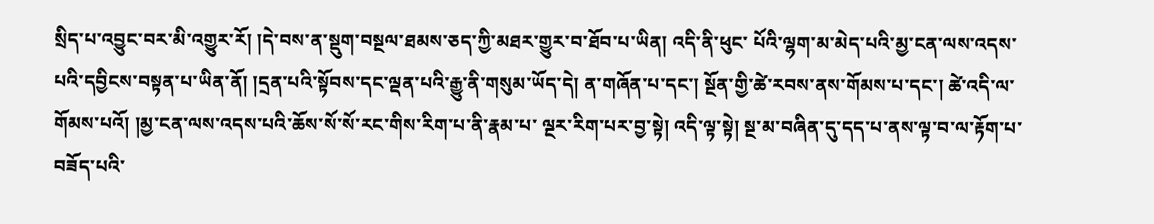སྲིད་པ་འབྱུང་བར་མི་འགྱུར་རོ། །དེ་བས་ན་སྡུག་བསྔལ་ཐམས་ཅད་ཀྱི་མཐར་གྱུར་བ་ཐོབ་པ་ཡིན། འདི་ནི་ཕུང་ པོའི་ལྷག་མ་མེད་པའི་མྱ་ངན་ལས་འདས་པའི་དབྱིངས་བསྟན་པ་ཡིན་ནོ། །དྲན་པའི་སྟོབས་དང་ལྡན་པའི་རྒྱུ་ནི་གསུམ་ཡོད་དེ། ན་གཞོན་པ་དང་། སྔོན་གྱི་ཚེ་རབས་ནས་གོམས་པ་དང་། ཚེ་འདི་ལ་གོམས་པའོ། །མྱ་ངན་ལས་འདས་པའི་ཆོས་སོ་སོ་རང་གིས་རིག་པ་ནི་རྣམ་པ་ ལྔར་རིག་པར་བྱ་སྟེ། འདི་ལྟ་སྟེ། སྔ་མ་བཞིན་དུ་དད་པ་ནས་ལྟ་བ་ལ་རྟོག་པ་བཟོད་པའི་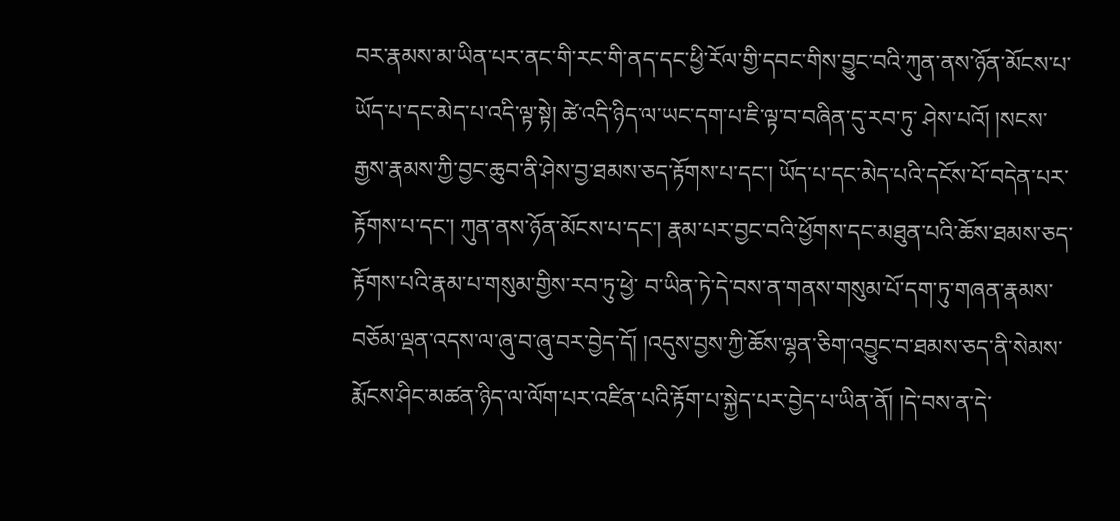བར་རྣམས་མ་ཡིན་པར་ནང་གི་རང་གི་ནད་དང་ཕྱི་རོལ་གྱི་དབང་གིས་བྱུང་བའི་ཀུན་ནས་ཉོན་མོངས་པ་ཡོད་པ་དང་མེད་པ་འདི་ལྟ་སྟེ། ཚེ་འདི་ཉིད་ལ་ཡང་དག་པ་ཇི་ལྟ་བ་བཞིན་དུ་རབ་ཏུ་ ཤེས་པའོ། །སངས་རྒྱས་རྣམས་ཀྱི་བྱང་ཆུབ་ནི་ཤེས་བྱ་ཐམས་ཅད་རྟོགས་པ་དང་། ཡོད་པ་དང་མེད་པའི་དངོས་པོ་བདེན་པར་རྟོགས་པ་དང་། ཀུན་ནས་ཉོན་མོངས་པ་དང་། རྣམ་པར་བྱང་བའི་ཕྱོགས་དང་མཐུན་པའི་ཆོས་ཐམས་ཅད་རྟོགས་པའི་རྣམ་པ་གསུམ་གྱིས་རབ་ཏུ་ཕྱེ་ བ་ཡིན་ཏེ་དེ་བས་ན་གནས་གསུམ་པོ་དག་ཏུ་གཞན་རྣམས་བཅོམ་ལྡན་འདས་ལ་ཞུ་བ་ཞུ་བར་བྱེད་དོ། །འདུས་བྱས་ཀྱི་ཆོས་ལྷན་ཅིག་འབྱུང་བ་ཐམས་ཅད་ནི་སེམས་རྨོངས་ཤིང་མཚན་ཉིད་ལ་ལོག་པར་འཛིན་པའི་རྟོག་པ་སྐྱེད་པར་བྱེད་པ་ཡིན་ནོ། །དེ་བས་ན་དེ་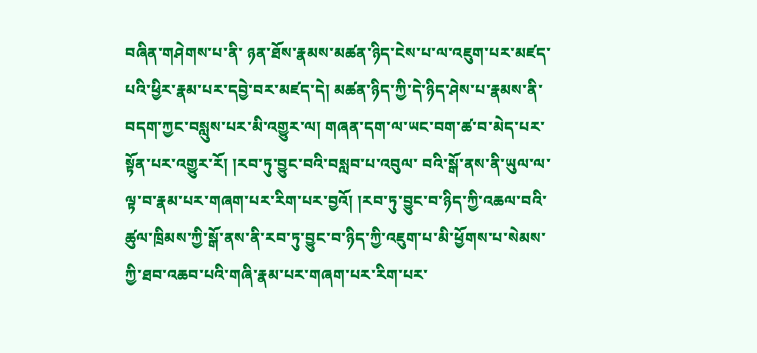བཞིན་གཤེགས་པ་ནི་ ཉན་ཐོས་རྣམས་མཚན་ཉིད་ངེས་པ་ལ་འཇུག་པར་མཛད་པའི་ཕྱིར་རྣམ་པར་དབྱེ་བར་མཛད་དེ། མཚན་ཉིད་ཀྱི་དེ་ཉིད་ཤེས་པ་རྣམས་ནི་བདག་ཀྱང་བསླུས་པར་མི་འགྱུར་ལ། གཞན་དག་ལ་ཡང་བག་ཚ་བ་མེད་པར་སྟོན་པར་འགྱུར་རོ། །རབ་ཏུ་བྱུང་བའི་བསླབ་པ་འབུལ་ བའི་སྒོ་ནས་ནི་ཡུལ་ལ་ལྟ་བ་རྣམ་པར་གཞག་པར་རིག་པར་བྱའོ། །རབ་ཏུ་བྱུང་བ་ཉིད་ཀྱི་འཆལ་བའི་ཚུལ་ཁྲིམས་ཀྱི་སྒོ་ནས་ནི་རབ་ཏུ་བྱུང་བ་ཉིད་ཀྱི་འཇུག་པ་མི་ཕྱོགས་པ་སེམས་ཀྱི་ཐབ་འཆབ་པའི་གཞི་རྣམ་པར་གཞག་པར་རིག་པར་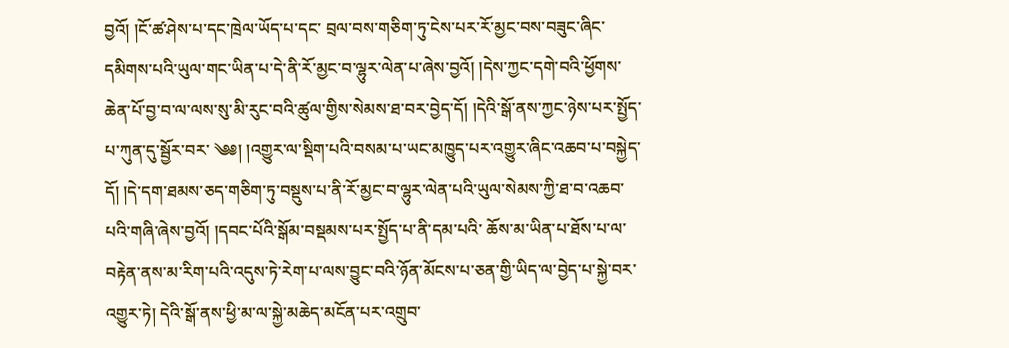བྱའོ། །ངོ་ཚ་ཤེས་པ་དང་ཁྲེལ་ཡོད་པ་དང་ བྲལ་བས་གཅིག་ཏུ་ངེས་པར་རོ་མྱང་བས་བཟུང་ཞིང་དམིགས་པའི་ཡུལ་གང་ཡིན་པ་དེ་ནི་རོ་མྱང་བ་ལྷུར་ལེན་པ་ཞེས་བྱའོ། །དེས་ཀྱང་དགེ་བའི་ཕྱོགས་ཆེན་པོ་བྱ་བ་ལ་ལས་སུ་མི་རུང་བའི་ཚུལ་གྱིས་སེམས་ཐ་བར་བྱེད་དོ། །དེའི་སྒོ་ནས་ཀྱང་ཉེས་པར་སྤྱོད་པ་ཀུན་དུ་སྦྱོར་བར་ ༄༅། །འགྱུར་ལ་སྡིག་པའི་བསམ་པ་ཡང་མཁྱུད་པར་འགྱུར་ཞིང་འཆབ་པ་བསྐྱེད་དོ། །དེ་དག་ཐམས་ཅད་གཅིག་ཏུ་བསྡུས་པ་ནི་རོ་མྱང་བ་ལྷུར་ལེན་པའི་ཡུལ་སེམས་ཀྱི་ཐ་བ་འཆབ་པའི་གཞི་ཞེས་བྱའོ། །དབང་པོའི་སྒོམ་བསྡམས་པར་སྤྱོད་པ་ནི་དམ་པའི་ ཆོས་མ་ཡིན་པ་ཐོས་པ་ལ་བརྟེན་ནས་མ་རིག་པའི་འདུས་ཏེ་རེག་པ་ལས་བྱུང་བའི་ཉོན་མོངས་པ་ཅན་གྱི་ཡིད་ལ་བྱེད་པ་སྐྱེ་བར་འགྱུར་ཏེ། དེའི་སྒོ་ནས་ཕྱི་མ་ལ་སྐྱེ་མཆེད་མངོན་པར་འགྲུབ་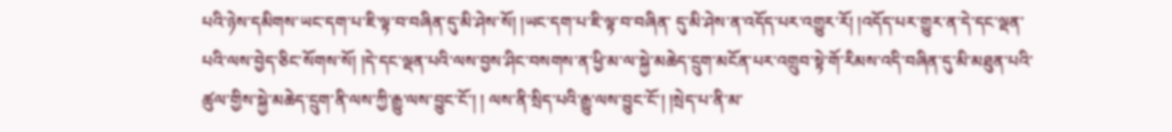པའི་ཉེས་དམིགས་ཡང་དག་པ་ཇི་ལྟ་བ་བཞིན་དུ་མི་ཤེས་སོ། །ཡང་དག་པ་ཇི་ལྟ་བ་བཞིན་ དུ་མི་ཤེས་ན་འདོད་པར་འགྱུར་རོ། །འདོད་པར་གྱུར་ན་དེ་དང་ལྡན་པའི་ལས་བྱེད་ཅིང་སོགས་སོ། །དེ་དང་ལྡན་པའི་ལས་བྱས་ཤིང་བསགས་ན་ཕྱི་མ་ལ་སྐྱེ་མཆེད་དྲུག་མངོན་པར་འགྲུབ་སྟེ་གོ་རིམས་འདི་བཞིན་དུ་མི་མཐུན་པའི་ཚུལ་གྱིས་སྐྱེ་མཆེད་དྲུག་ནི་ལས་ཀྱི་རྒྱུ་ལས་བྱུང་ངོ་། ། ལས་ནི་སྲིད་པའི་རྒྱུ་ལས་བྱུང་ངོ་། །སྲེད་པ་ནི་མ་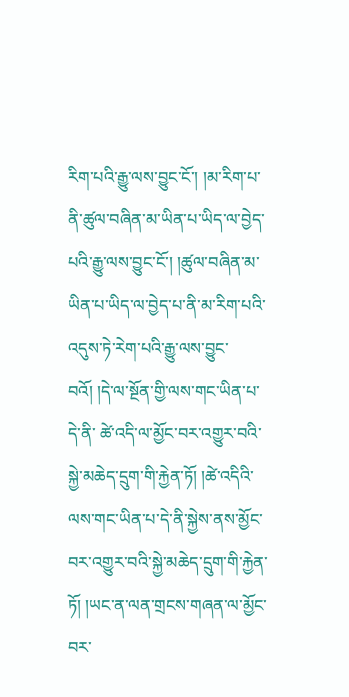རིག་པའི་རྒྱུ་ལས་བྱུང་ངོ་། །མ་རིག་པ་ནི་ཚུལ་བཞིན་མ་ཡིན་པ་ཡིད་ལ་བྱེད་པའི་རྒྱུ་ལས་བྱུང་ངོ་། །ཚུལ་བཞིན་མ་ཡིན་པ་ཡིད་ལ་བྱེད་པ་ནི་མ་རིག་པའི་འདུས་ཏེ་རེག་པའི་རྒྱུ་ལས་བྱུང་བའོ། །དེ་ལ་སྔོན་གྱི་ལས་གང་ཡིན་པ་དེ་ནི་ ཚེ་འདི་ལ་མྱོང་བར་འགྱུར་བའི་སྐྱེ་མཆེད་དྲུག་གི་རྐྱེན་ཏོ། །ཚེ་འདིའི་ལས་གང་ཡིན་པ་དེ་ནི་སྐྱེས་ནས་མྱོང་བར་འགྱུར་བའི་སྐྱེ་མཆེད་དྲུག་གི་རྐྱེན་ཏོ། །ཡང་ན་ལན་གྲངས་གཞན་ལ་མྱོང་བར་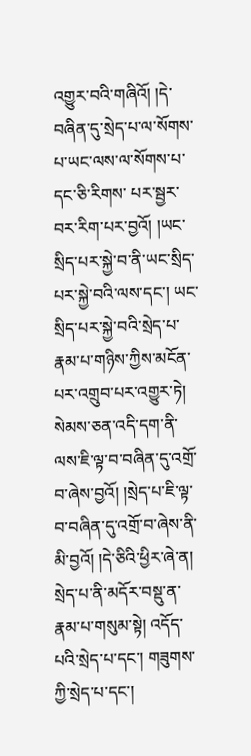འགྱུར་བའི་གཞིའོ། །དེ་བཞིན་དུ་སྲེད་པ་ལ་སོགས་པ་ཡང་ལས་ལ་སོགས་པ་དང་ཅི་རིགས་ པར་སྦྱར་བར་རིག་པར་བྱའོ། །ཡང་སྲིད་པར་སྐྱེ་བ་ནི་ཡང་སྲིད་པར་སྐྱེ་བའི་ལས་དང་། ཡང་སྲིད་པར་སྐྱེ་བའི་སྲེད་པ་རྣམ་པ་གཉིས་ཀྱིས་མངོན་པར་འགྲུབ་པར་འགྱུར་ཏེ། སེམས་ཅན་འདི་དག་ནི་ལས་ཇི་ལྟ་བ་བཞིན་དུ་འགྲོ་བ་ཞེས་བྱའོ། །སྲེད་པ་ཇི་ལྟ་བ་བཞིན་དུ་འགྲོ་བ་ཞེས་ནི་ མི་བྱའོ། །དེ་ཅིའི་ཕྱིར་ཞེ་ན། སྲེད་པ་ནི་མདོར་བསྡུ་ན་རྣམ་པ་གསུམ་སྟེ། འདོད་པའི་སྲེད་པ་དང་། གཟུགས་ཀྱི་སྲེད་པ་དང་།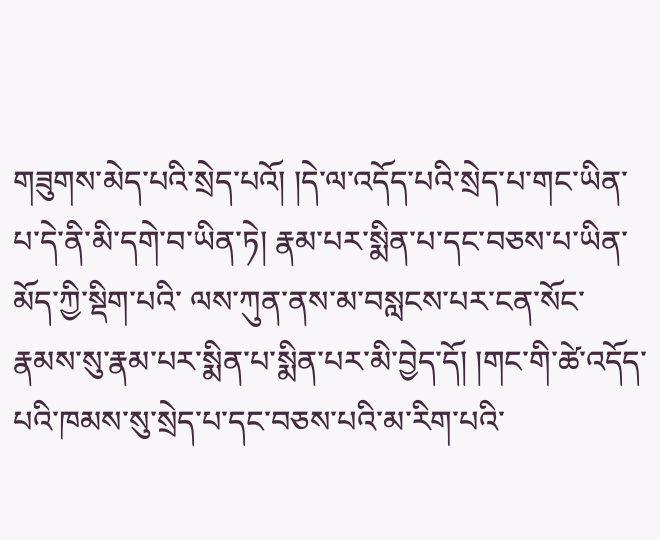གཟུགས་མེད་པའི་སྲེད་པའོ། །དེ་ལ་འདོད་པའི་སྲེད་པ་གང་ཡིན་པ་དེ་ནི་མི་དགེ་བ་ཡིན་ཏེ། རྣམ་པར་སྨིན་པ་དང་བཅས་པ་ཡིན་མོད་ཀྱི་སྡིག་པའི་ ལས་ཀུན་ནས་མ་བསླངས་པར་ངན་སོང་རྣམས་སུ་རྣམ་པར་སྨིན་པ་སྨིན་པར་མི་བྱེད་དོ། །གང་གི་ཚེ་འདོད་པའི་ཁམས་སུ་སྲེད་པ་དང་བཅས་པའི་མ་རིག་པའི་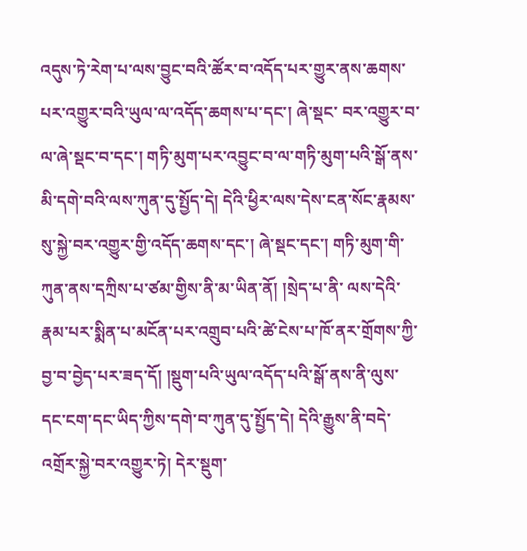འདུས་ཏེ་རེག་པ་ལས་བྱུང་བའི་ཚོར་བ་འདོད་པར་གྱུར་ནས་ཆགས་པར་འགྱུར་བའི་ཡུལ་ལ་འདོད་ཆགས་པ་དང་། ཞེ་སྡང་ བར་འགྱུར་བ་ལ་ཞེ་སྡང་བ་དང་། གཏི་མུག་པར་འབྱུང་བ་ལ་གཏི་མུག་པའི་སྒོ་ནས་མི་དགེ་བའི་ལས་ཀུན་དུ་སྤྱོད་དེ། དེའི་ཕྱིར་ལས་དེས་ངན་སོང་རྣམས་སུ་སྐྱེ་བར་འགྱུར་གྱི་འདོད་ཆགས་དང་། ཞེ་སྡང་དང་། གཏི་མུག་གི་ཀུན་ནས་དཀྲིས་པ་ཙམ་གྱིས་ནི་མ་ཡིན་ནོ། །སྲེད་པ་ནི་ ལས་དེའི་རྣམ་པར་སྨིན་པ་མངོན་པར་འགྲུབ་པའི་ཚེ་ངེས་པ་ཁོ་ནར་གྲོགས་ཀྱི་བྱ་བ་བྱེད་པར་ཟད་དོ། །སྡུག་པའི་ཡུལ་འདོད་པའི་སྒོ་ནས་ནི་ལུས་དང་ངག་དང་ཡིད་ཀྱིས་དགེ་བ་ཀུན་དུ་སྤྱོད་དེ། དེའི་རྒྱུས་ནི་བདེ་འགྲོར་སྐྱེ་བར་འགྱུར་ཏེ། དེར་སྡུག་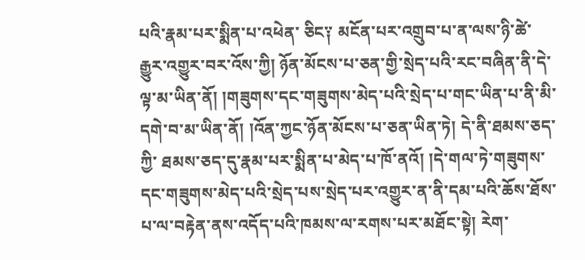པའི་རྣམ་པར་སྨིན་པ་འཕེན་ ཅིང༑ མངོན་པར་འགྲུབ་པ་ན་ལས་ཉི་ཚེ་རྒྱུར་འགྱུར་བར་འོས་ཀྱི། ཉོན་མོངས་པ་ཅན་གྱི་སྲེད་པའི་རང་བཞིན་ནི་དེ་ལྟ་མ་ཡིན་ནོ། །གཟུགས་དང་གཟུགས་མེད་པའི་སྲེད་པ་གང་ཡིན་པ་ནི་མི་དགེ་བ་མ་ཡིན་ནོ། །འོན་ཀྱང་ཉོན་མོངས་པ་ཅན་ཡིན་ཏེ། དེ་ནི་ཐམས་ཅད་ཀྱི་ ཐམས་ཅད་དུ་རྣམ་པར་སྨིན་པ་མེད་པ་ཁོ་ནའོ། །དེ་གལ་ཏེ་གཟུགས་དང་གཟུགས་མེད་པའི་སྲེད་པས་སྲེད་པར་འགྱུར་ན་ནི་དམ་པའི་ཆོས་ཐོས་པ་ལ་བརྟེན་ནས་འདོད་པའི་ཁམས་ལ་རགས་པར་མཐོང་སྟེ། རེག་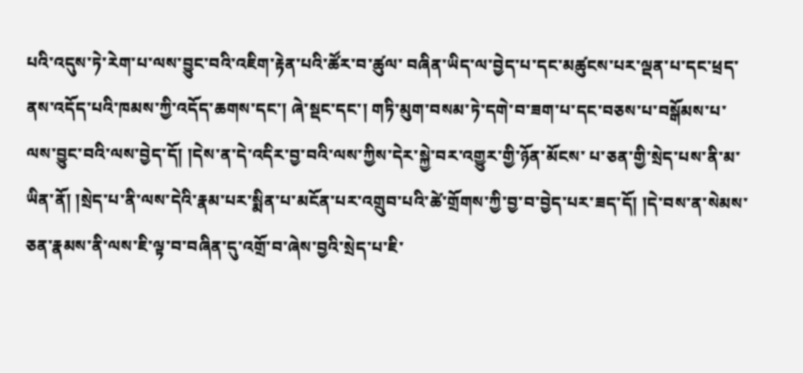པའི་འདུས་ཏེ་རེག་པ་ལས་བྱུང་བའི་འཇིག་རྟེན་པའི་ཚོར་བ་ཚུལ་ བཞིན་ཡིད་ལ་བྱེད་པ་དང་མཚུངས་པར་ལྡན་པ་དང་ཕྲད་ནས་འདོད་པའི་ཁམས་ཀྱི་འདོད་ཆགས་དང་། ཞེ་སྡང་དང་། གཏི་མུག་བསམ་ཏེ་དགེ་བ་ཟག་པ་དང་བཅས་པ་བསྒོམས་པ་ལས་བྱུང་བའི་ལས་བྱེད་དོ། །དེས་ན་དེ་འདིར་བྱ་བའི་ལས་ཀྱིས་དེར་སྐྱེ་བར་འགྱུར་གྱི་ཉོན་མོངས་ པ་ཅན་གྱི་སྲེད་པས་ནི་མ་ཡིན་ནོ། །སྲེད་པ་ནི་ལས་དེའི་རྣམ་པར་སྨིན་པ་མངོན་པར་འགྲུབ་པའི་ཚེ་གྲོགས་ཀྱི་བྱ་བ་བྱེད་པར་ཟད་དོ། །དེ་བས་ན་སེམས་ཅན་རྣམས་ནི་ལས་ཇི་ལྟ་བ་བཞིན་དུ་འགྲོ་བ་ཞེས་བྱའི་སྲེད་པ་ཇི་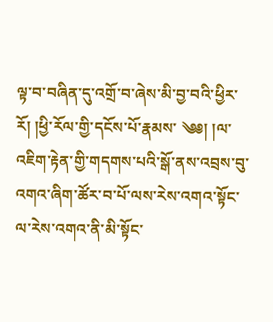ལྟ་བ་བཞིན་དུ་འགྲོ་བ་ཞེས་མི་བྱ་བའི་ཕྱིར་རོ། །ཕྱི་རོལ་གྱི་དངོས་པོ་རྣམས་ ༄༅། །ལ་འཇིག་རྟེན་གྱི་གདགས་པའི་སྒོ་ནས་འབྲས་བུ་འགའ་ཞིག་ཚོར་བ་པོ་ལས་རེས་འགའ་སྟོང་ལ་རེས་འགའ་ནི་མི་སྟོང་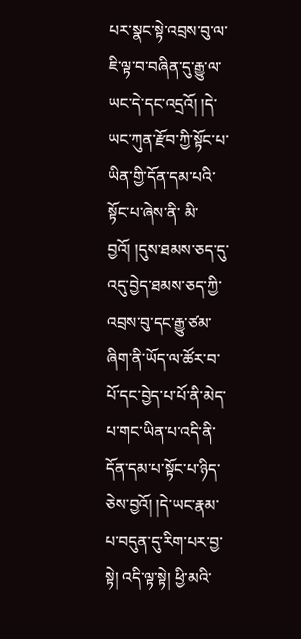པར་སྣང་སྟེ་འབྲས་བུ་ལ་ཇི་ལྟ་བ་བཞིན་དུ་རྒྱུ་ལ་ཡང་དེ་དང་འདྲའོ། །དེ་ཡང་ཀུན་རྫོབ་ཀྱི་སྟོང་པ་ཡིན་གྱི་དོན་དམ་པའི་སྟོང་པ་ཞེས་ནི་ མི་བྱའོ། །དུས་ཐམས་ཅད་དུ་འདུ་བྱེད་ཐམས་ཅད་ཀྱི་འབྲས་བུ་དང་རྒྱུ་ཙམ་ཞིག་ནི་ཡོད་ལ་ཚོར་བ་པོ་དང་བྱེད་པ་པོ་ནི་མེད་པ་གང་ཡིན་པ་འདི་ནི་དོན་དམ་པ་སྟོང་པ་ཉིད་ཅེས་བྱའོ། །དེ་ཡང་རྣམ་པ་བདུན་དུ་རིག་པར་བྱ་སྟེ། འདི་ལྟ་སྟེ། ཕྱི་མའི་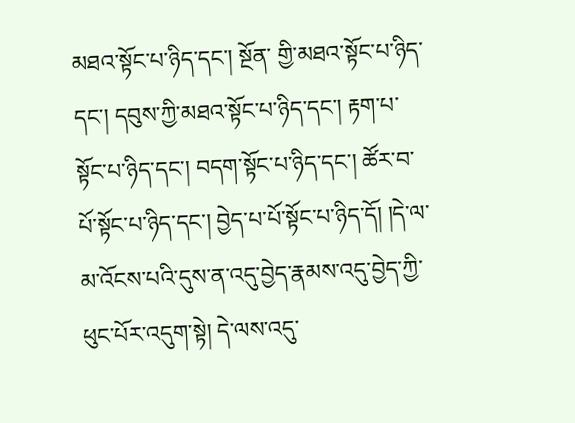མཐའ་སྟོང་པ་ཉིད་དང་། སྔོན་ གྱི་མཐའ་སྟོང་པ་ཉིད་དང་། དབུས་ཀྱི་མཐའ་སྟོང་པ་ཉིད་དང་། རྟག་པ་སྟོང་པ་ཉིད་དང་། བདག་སྟོང་པ་ཉིད་དང་། ཚོར་བ་པོ་སྟོང་པ་ཉིད་དང་། བྱེད་པ་པོ་སྟོང་པ་ཉིད་དོ། །དེ་ལ་མ་འོངས་པའི་དུས་ན་འདུ་བྱེད་རྣམས་འདུ་བྱེད་ཀྱི་ཕུང་པོར་འདུག་སྟེ། དེ་ལས་འདུ་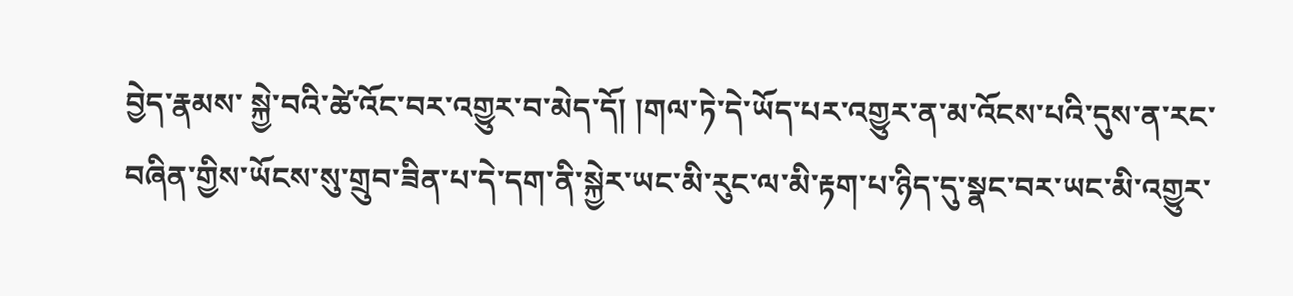བྱེད་རྣམས་ སྐྱེ་བའི་ཚེ་འོང་བར་འགྱུར་བ་མེད་དོ། །གལ་ཏེ་དེ་ཡོད་པར་འགྱུར་ན་མ་འོངས་པའི་དུས་ན་རང་བཞིན་གྱིས་ཡོངས་སུ་གྲུབ་ཟིན་པ་དེ་དག་ནི་སྐྱེར་ཡང་མི་རུང་ལ་མི་རྟག་པ་ཉིད་དུ་སྣང་བར་ཡང་མི་འགྱུར་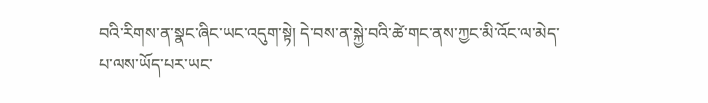བའི་རིགས་ན་སྣང་ཞིང་ཡང་འདུག་སྟེ། དེ་བས་ན་སྐྱེ་བའི་ཚེ་གང་ནས་ཀྱང་མི་འོང་ལ་མེད་ པ་ལས་ཡོད་པར་ཡང་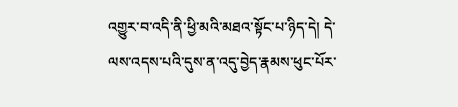འགྱུར་བ་འདི་ནི་ཕྱི་མའི་མཐའ་སྟོང་པ་ཉིད་དེ། དེ་ལས་འདས་པའི་དུས་ན་འདུ་བྱེད་རྣམས་ཕུང་པོར་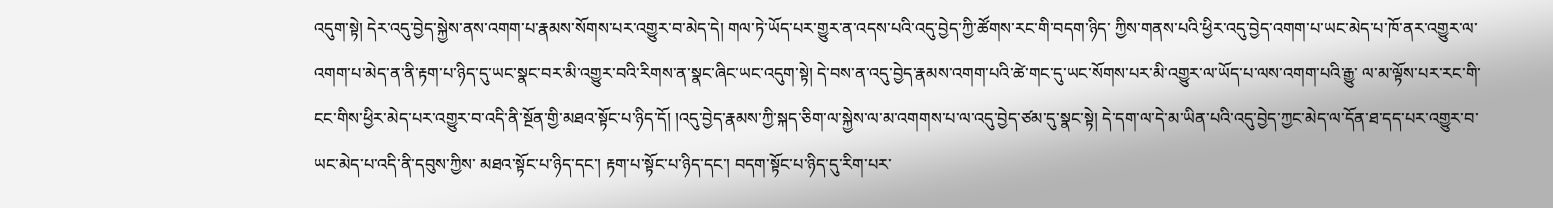འདུག་སྟེ། དེར་འདུ་བྱེད་སྐྱེས་ནས་འགག་པ་རྣམས་སོགས་པར་འགྱུར་བ་མེད་དེ། གལ་ཏེ་ཡོད་པར་གྱུར་ན་འདས་པའི་འདུ་བྱེད་ཀྱི་ཚོགས་རང་གི་བདག་ཉིད་ ཀྱིས་གནས་པའི་ཕྱིར་འདུ་བྱེད་འགག་པ་ཡང་མེད་པ་ཁོ་ནར་འགྱུར་ལ་འགག་པ་མེད་ན་ནི་རྟག་པ་ཉིད་དུ་ཡང་སྣང་བར་མི་འགྱུར་བའི་རིགས་ན་སྣང་ཞིང་ཡང་འདུག་སྟེ། དེ་བས་ན་འདུ་བྱེད་རྣམས་འགག་པའི་ཚེ་གང་དུ་ཡང་སོགས་པར་མི་འགྱུར་ལ་ཡོད་པ་ལས་འགག་པའི་རྒྱུ་ ལ་མ་ལྟོས་པར་རང་གི་ངང་གིས་ཕྱིར་མེད་པར་འགྱུར་བ་འདི་ནི་སྔོན་གྱི་མཐའ་སྟོང་པ་ཉིད་དོ། །འདུ་བྱེད་རྣམས་ཀྱི་སྐད་ཅིག་ལ་སྐྱེས་ལ་མ་འགགས་པ་ལ་འདུ་བྱེད་ཙམ་དུ་སྣང་སྟེ། དེ་དག་ལ་དེ་མ་ཡིན་པའི་འདུ་བྱེད་ཀྱང་མེད་ལ་དོན་ཐ་དད་པར་འགྱུར་བ་ཡང་མེད་པ་འདི་ནི་དབུས་ཀྱིས་ མཐའ་སྟོང་པ་ཉིད་དང་། རྟག་པ་སྟོང་པ་ཉིད་དང་། བདག་སྟོང་པ་ཉིད་དུ་རིག་པར་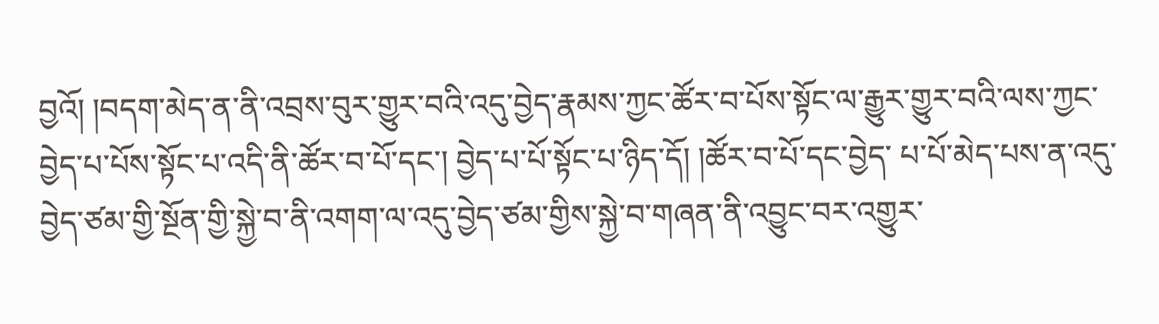བྱའོ། །བདག་མེད་ན་ནི་འབྲས་བུར་གྱུར་བའི་འདུ་བྱེད་རྣམས་ཀྱང་ཚོར་བ་པོས་སྟོང་ལ་རྒྱུར་གྱུར་བའི་ལས་ཀྱང་བྱེད་པ་པོས་སྟོང་པ་འདི་ནི་ཚོར་བ་པོ་དང་། བྱེད་པ་པོ་སྟོང་པ་ཉིད་དོ། །ཚོར་བ་པོ་དང་བྱེད་ པ་པོ་མེད་པས་ན་འདུ་བྱེད་ཙམ་གྱི་སྔོན་གྱི་སྐྱེ་བ་ནི་འགག་ལ་འདུ་བྱེད་ཙམ་གྱིས་སྐྱེ་བ་གཞན་ནི་འབྱུང་བར་འགྱུར་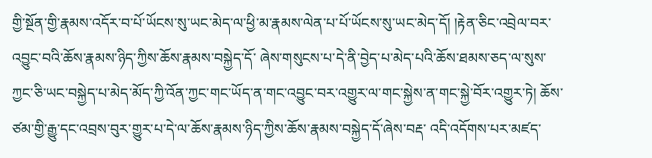གྱི་སྔོན་གྱི་རྣམས་འདོར་བ་པོ་ཡོངས་སུ་ཡང་མེད་ལ་ཕྱི་མ་རྣམས་ལེན་པ་པོ་ཡོངས་སུ་ཡང་མེད་དོ། །རྟེན་ཅིང་འབྲེལ་བར་འབྱུང་བའི་ཆོས་རྣམས་ཉིད་ཀྱིས་ཆོས་རྣམས་བསྐྱེད་དོ་ ཞེས་གསུངས་པ་དེ་ནི་བྱེད་པ་མེད་པའི་ཆོས་ཐམས་ཅད་ལ་སུས་ཀྱང་ཅི་ཡང་བསྐྱེད་པ་མེད་མོད་ཀྱི་འོན་ཀྱང་གང་ཡོད་ན་གང་འབྱུང་བར་འགྱུར་ལ་གང་སྐྱེས་ན་གང་སྐྱེ་བོར་འགྱུར་ཏེ། ཆོས་ཙམ་གྱི་རྒྱུ་དང་འབྲས་བུར་གྱུར་པ་དེ་ལ་ཆོས་རྣམས་ཉིད་ཀྱིས་ཆོས་རྣམས་བསྐྱེད་དོ་ཞེས་བརྡ་ འདི་འདོགས་པར་མཛད་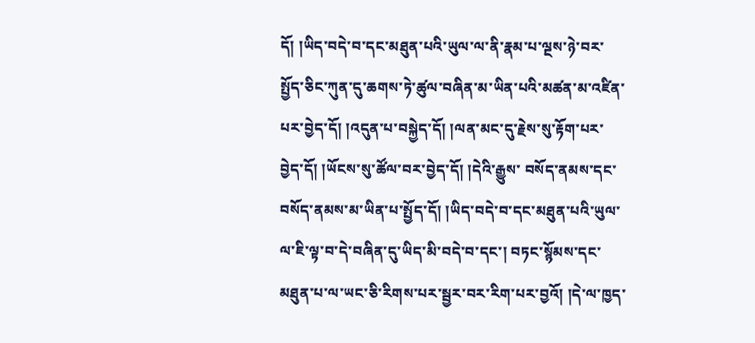དོ། །ཡིད་བདེ་བ་དང་མཐུན་པའི་ཡུལ་ལ་ནི་རྣམ་པ་ལྔས་ཉེ་བར་སྤྱོད་ཅིང་ཀུན་དུ་ཆགས་ཏེ་ཚུལ་བཞིན་མ་ཡིན་པའི་མཚན་མ་འཛིན་པར་བྱེད་དོ། །འདུན་པ་བསྐྱེད་དོ། །ལན་མང་དུ་རྗེས་སུ་རྟོག་པར་བྱེད་དོ། །ཡོངས་སུ་ཚོལ་བར་བྱེད་དོ། །དེའི་རྒྱུས་ བསོད་ནམས་དང་བསོད་ནམས་མ་ཡིན་པ་སྤྱོད་དོ། །ཡིད་བདེ་བ་དང་མཐུན་པའི་ཡུལ་ལ་ཇི་ལྟ་བ་དེ་བཞིན་དུ་ཡིད་མི་བདེ་བ་དང་། བཏང་སྙོམས་དང་མཐུན་པ་ལ་ཡང་ཅི་རིགས་པར་སྦྱར་བར་རིག་པར་བྱའོ། །དེ་ལ་ཁྱད་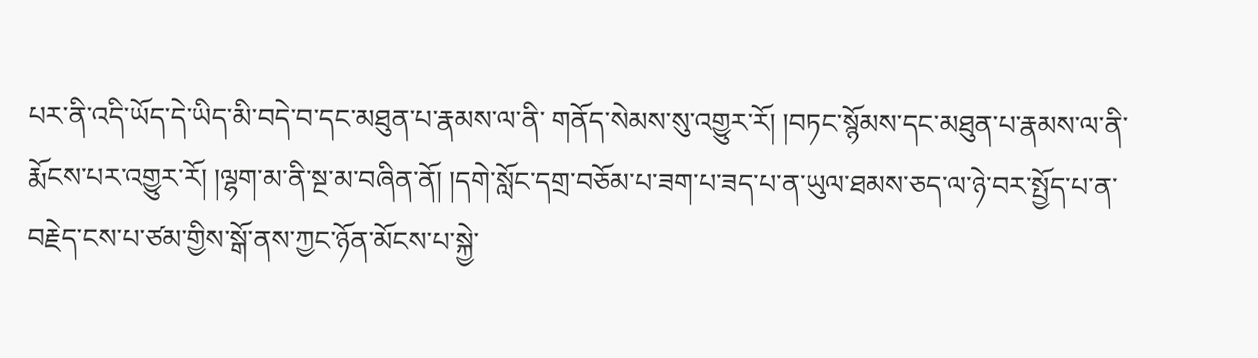པར་ནི་འདི་ཡོད་དེ་ཡིད་མི་བདེ་བ་དང་མཐུན་པ་རྣམས་ལ་ནི་ གནོད་སེམས་སུ་འགྱུར་རོ། །བཏང་སྙོམས་དང་མཐུན་པ་རྣམས་ལ་ནི་རྨོངས་པར་འགྱུར་རོ། །ལྷག་མ་ནི་སྔ་མ་བཞིན་ནོ། །དགེ་སློང་དགྲ་བཅོམ་པ་ཟག་པ་ཟད་པ་ན་ཡུལ་ཐམས་ཅད་ལ་ཉེ་བར་སྤྱོད་པ་ན་བརྗེད་ངས་པ་ཙམ་གྱིས་སྒོ་ནས་ཀྱང་ཉོན་མོངས་པ་སྐྱེ་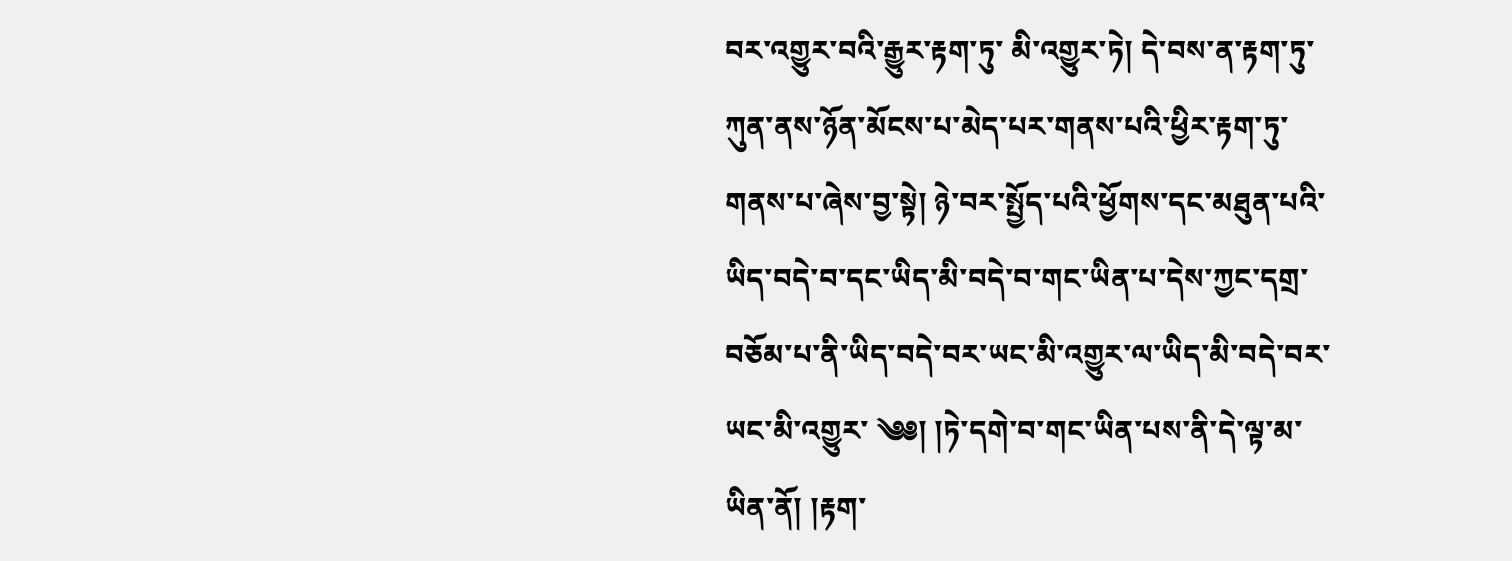བར་འགྱུར་བའི་རྒྱུར་རྟག་ཏུ་ མི་འགྱུར་ཏེ། དེ་བས་ན་རྟག་ཏུ་ཀུན་ནས་ཉོན་མོངས་པ་མེད་པར་གནས་པའི་ཕྱིར་རྟག་ཏུ་གནས་པ་ཞེས་བྱ་སྟེ། ཉེ་བར་སྤྱོད་པའི་ཕྱོགས་དང་མཐུན་པའི་ཡིད་བདེ་བ་དང་ཡིད་མི་བདེ་བ་གང་ཡིན་པ་དེས་ཀྱང་དགྲ་བཅོམ་པ་ནི་ཡིད་བདེ་བར་ཡང་མི་འགྱུར་ལ་ཡིད་མི་བདེ་བར་ཡང་མི་འགྱུར་ ༄༅། །ཏེ་དགེ་བ་གང་ཡིན་པས་ནི་དེ་ལྟ་མ་ཡིན་ནོ། །རྟག་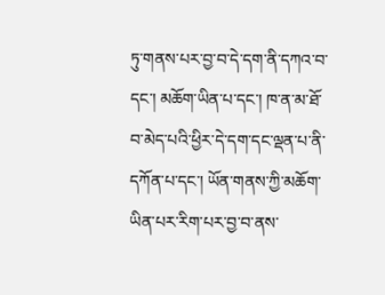ཏུ་གནས་པར་བྱ་བ་དེ་དག་ནི་དཀའ་བ་དང་། མཆོག་ཡིན་པ་དང་། ཁ་ན་མ་ཐོ་བ་མེད་པའི་ཕྱིར་དེ་དག་དང་ལྡན་པ་ནི་དཀོན་པ་དང་། ཡོན་གནས་ཀྱི་མཆོག་ཡིན་པར་རིག་པར་བྱ་བ་ནས་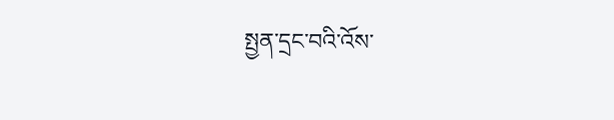སྤྱན་དྲང་བའི་འོས་